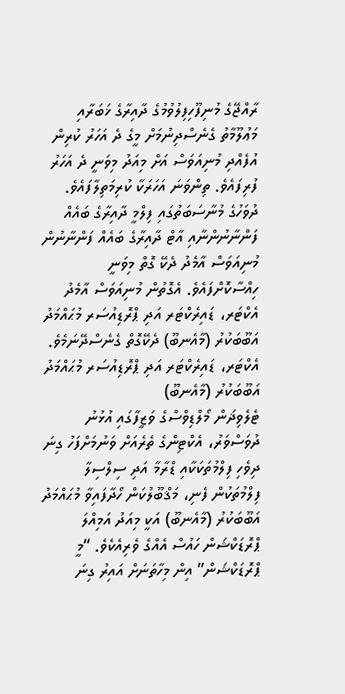ރާއްޖޭގެ މުނިފޫހިފިލުވުމުގެ ދާއިރާގެ ޚަބަރާއި މަޢުލޫމާތު ގެނެސްދިނުމަށް މީގެ ދެ އަހަރު ކުރިން އުފެއްދި މުނިއަވަސް އަށް މިއަދު މިވަނީ ދެ އަހަރު ފުރިފައެވެ. ތިންވަނަ އަހަރަކާ ކުރިމަތިލާފައެވެ.
ދުވަހުގެ މުނާސަބަތުގައި ފިލްމީ ދާއިރާގެ ބައެއް ފަންނާނުންނާއި އާޓް ދާއިރާގެ ބައެއް ފަންނާނުން މުނިއަވަސް އާމެދު ދެކޭ ގޮތް މިވަނީ ހިއްސާކޮށްފައެވެ. އެގޮތުން މުނިއަވަސް އާމެދު އެކްޓަރ، ޑައިރެކްޓަރ އަދި ޕްރޮޑިއުސަރ މުޙައްމަދު އަބޫބަކުރު (މާއެނބޫ) ދެކޭގޮތް ގެނެސްދޭނަމެވެ.
އެކްޓަރ، ޑައިރެކްޓަރ އަދި ޕްރޮޑިއުސަރ މުޙައްމަދު އަބޫބަކުރު (މާއެނބޫ)
ޓެލެވިޛަން މޯލްޑިވްސްގެ ވަޒީފާގައި އުޅުނު ދުވަސްވަރު، އެކްޓިންގެ ތެރެއަށް ވަނުމަށްފަހު ގިނަ ދިވެހި ފިލްމުތަކަކާއި ޑްރާމާ އަދި ސިލްސިލާ ފިލްމުތަކުން ފެނި، މަޤްބޫލުކަން ހޯދާފައިވާ މުޙައްމަދު އަބޫބަކުރު (މާއެނބޫ) އަކީ މިއަދު އަމިއްލަ ޕްރޮޑަކްޝަން ހައުސް އެއްގެ ވެރިއެކެވެ. “މީ ޕްރޮޑަކްޝަން” އިން މިހާތަނަށް އައިރު ގިނަ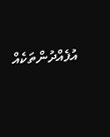އުފެއްދުންތަކެއް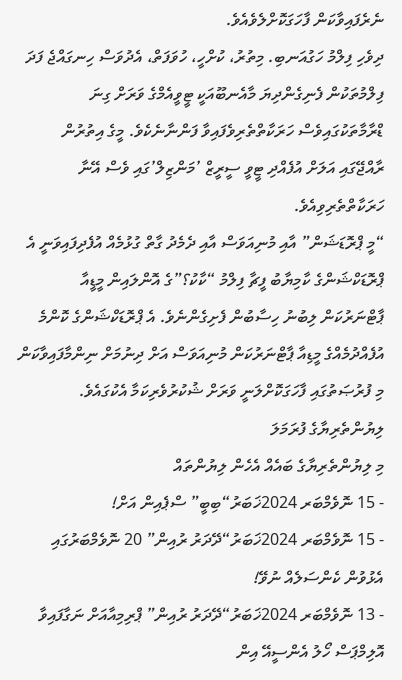ނެރެފައިވާކަން ފާހަގަކޮށްލެވެއެވެ.
ދިވެހި ފިލްމު ހަގުއަނބި. މިތުރު، ކުށްހީ، ހުވަފަތް، އެދުވަސް ހިނގައްޖެ ފަދަ ފިލްމުތަކުން ފެނިގެންދިޔަ މާއެނބޫއަކީ ޓީވީއެމްގެ ވަރަށް ގިނަ ޑްރާމާތަކުގައިވެސް ހަރަކާތްތެރިވެފައިވާ ފަންނާނެކެވެ. މީގެ އިތުރުން ރާއްޖޭގައި އަލަށް އުފެއްދި ޓީވީ ސީރީޒް ’މަންޒިލް’ގައި ވެސް އޭނާ ހަރަކާތްތެރިވިއެވެ.
“މީ ޕްރޮޑަޝަން” އާއި މުނިއަވަސް އާއި ދެމެދު ގާތް ގުޅުމެއް އުފެދިފައިވަނީ އެ ޕްރޮޑަކްޝަންގެ ކާމިޔާބު ފީޗާ ފިލްމު “ކާކު؟”ގެ އޮންލައިން މީޑީއާ ޕާޓްނަރުކަން ލިބުނު ހިސާބުން ފެށިގެންނެވެ. އެ ޕްރޮޑަކްޝަންގެ ކޮންމެ އުފެއްދުމެއްގެ މީޑިއާ ޕާޓްނަރުކަން މުނިއަވަސް އަށް ދިނުމަށް ނިންމާފައިވާކަން މި ފުރުޞަތުގައި ފާހަގަކޮށްލަނީ ވަރަށް ޝުކުރުވެރިކަމާ އެކުގައެވެ.
ލިޔުންތެރިޔާގެ ފުރަމަލަ
މި ލިޔުންތެރިޔާގެ ބައެއް އެހެން ލިޔުންތައް
- 15 ނޮވެމްބަރ 2024ޚަބަރު“ބިބީ” ސްޕެއިން އަށް!
- 15 ނޮވެމްބަރ 2024ޚަބަރު“ދޭދަރު ރުއިން” 20 ނޮވެމްބަރުގައި އެޅުވުން ކެންސަލެއް ނުވޭ!
- 13 ނޮވެމްބަރ 2024ޚަބަރު“ދޭދަރު ރުއިން” ޕްރިމިއާއަށް ނަގާފައިވާ އޮލިމްޕަސް ހޯލު އެންސީއޭ އިން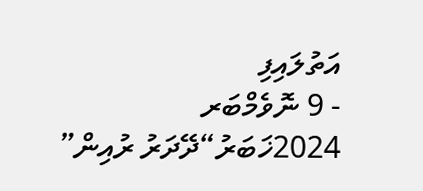އަތުލައިފި
- 9 ނޮވެމްބަރ 2024ޚަބަރު“ދޭދަރު ރުއިން”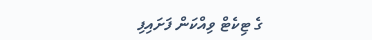ގެ ޓިކެޓް ވިއްކަން ފަށައިފި